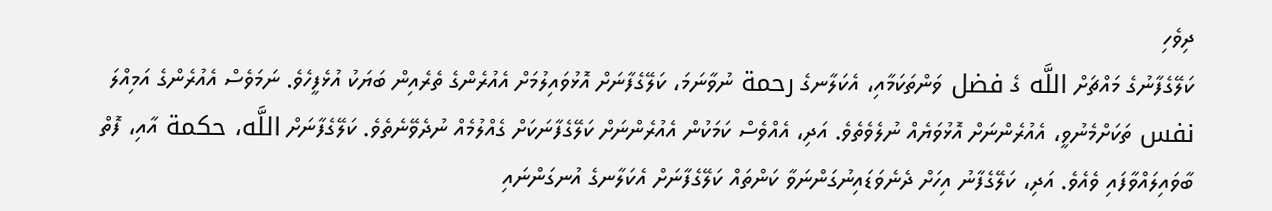ދިވެހި
ކަލޭގެފާނުގެ މައްޗަށް اللَّه ގެ فضل ވަންތަކަމާއި، އެކަލާނގެ رحمة ނުވާނަމަ، ކަލޭގެފާނަށް އޮޅުވައިލުމަށް އެއުރެންގެ ތެރެއިން ބަޔަކު އުޅެފީހެވެ. ނަމަވެސް އެއުރެންގެ އަމިއްލަ نفس ތަކަށްމެނުވީ، އެއުރެންނަށް އޮޅުވަޔެއް ނުލެވެތެވެ. އަދި، އެއްވެސް ކަމަކުން އެއުރެންނަށް ކަލޭގެފާނަކަށް ގެއްލުމެއް ނުދެވޭނެތެވެ. ކަލޭގެފާނަށް اللَّه، حكمة އާއި، ފޮތް ބާވައިލައްވާފައި ވެއެވެ. އަދި، ކަލޭގެފާނު އިހަށް ދެނެވަޑައިނުގަންނަވާ ކަންތައް ކަލޭގެފާނަށް އެކަލާނގެ އުނގަންނައި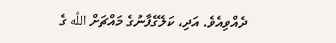ދެއްވިއެވެ. އަދި، ކަލޭގެފާނުގެ މައްޗަށް اللَّه ގެ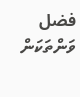فضل ވަންތަކަން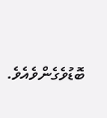ބޮޑުވެގެންވެއެވެ.